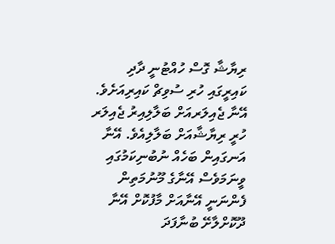ރިޔާޝާ ގޮސް ހުއްޓުނީ ދާދި ކައިރީގައި ހުރި ސުވިޗް ކައިރިއަށެވެ. އޭނާ ޖެއިލަރއަށް ބަލާލިއިރު ޖެއިލަރ ހުރީ ރިޔާޝާއަށް ބަލާލިއެވެ. އޭނާ އަނގައިން ބަހެއް ނުބުނިކަމުގައި ވީނަމަވެސް އޭނާގެ މޫނުމަތިން ފެންނަނީ އޭނާއަށް މާފުކޮށް އޭނާ ދޫކޮށްލާށޭ ބުނާފަދަ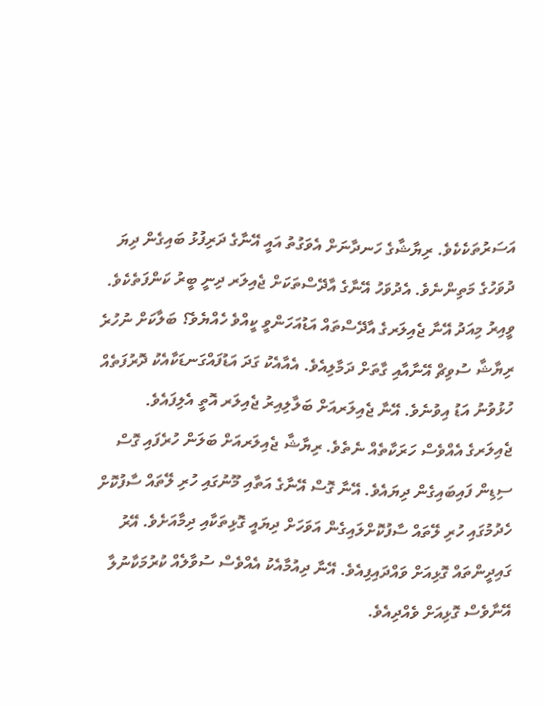އަސަރުތަކެކެވެ. ރިޔާޝާގެ ހަނދާނަށް އެވަގުތު އައީ އޭނާގެ ދަރިފުޅު ބައިގެން ދިޔަ ދުވަހުގެ މަތިންނެވެ. އެދުވަހު އޭނާގެ އާދޭސްތަކަށް ޖެއިލަރ ދިނީ ބީރު ކަންފަތެކެވެ. ވީއިރު މިއަދު އޭނާ ޖެއިލަރގެ އާދޭސްތައް އަޑުއަހަންވީ ކީއްވެ ހެއްޔެވެ؟ ބަލާކަށް ނުހުރެ ރިޔާޝާ ސުވިޗް އޭނާއާއި ގާތަށް ދަމާލިއެވެ. އެއާއެކު ގަދަ އަޑުފައްގަނޑަކާއެކު ދޮރުފަތެއް ހުޅުވުނު އަޑު އިވުނެވެ. އޭނާ ޖެއިލަރއަށް ބަލާލިއިރު ޖެއިލަރ އޮތީ އެލިފައެވެ. ޖެއިލަރގެ އެއްވެސް ހަރަކާތެއް ނެތެވެ. ރިޔާޝާ ޖެއިލަރއަށް ބަލަން ހުރެފައި ގޮސް ސިޑިން ފައިބައިގެން ދިޔައެވެ. އޭނާ ގޮސް އޭނާގެ އަތާއި މޫނުގައި ހުރި ލޭތައް ސާފުކޮށް ހެދުމުގައި ހުރި ލޭތައް ސާފުކޮށްލައިގެން އަވަހަށް ދިޔައީ ގޮޅިތަކާއި ދިމާއަށެވެ. އޭރު ގައިދީންތައް ގޮޅިއަށް ވައްދައިފިއެވެ. އޭނާ ދިއުމާއެކު އެއްވެސް ސުވާލެއް ކުރުމަކާނުލާ އޭނާވެސް ގޮޅިއަށް ވެއްދިއެވެ.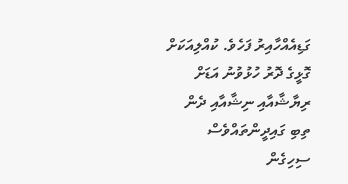ގަޑިއެއްހާއިރު ފަހެވެ. ކުއްލިއަކަށް ގޮޅީގެ ދޮރު ހުޅުވުނު އަޑަށް ރިޔާޝާއާއި ނިޝާއާއި ދެން ތިބި ގައިދީންތައްވެސް ސިހިގެން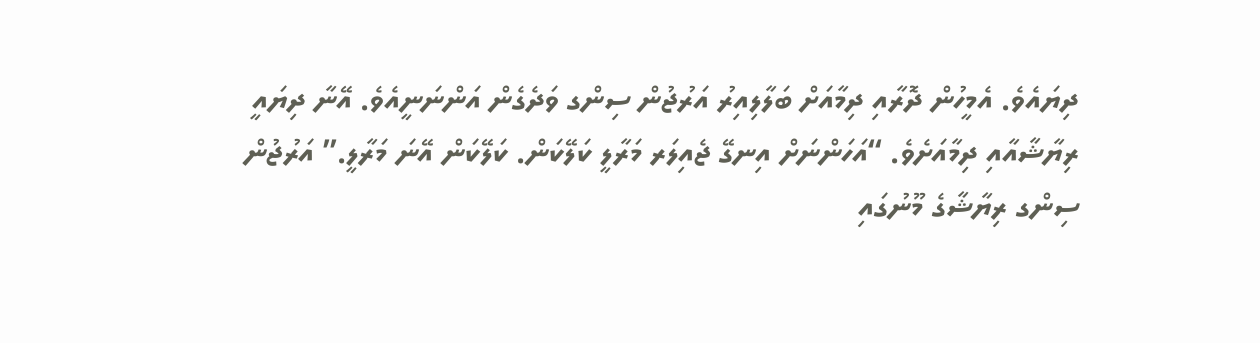ދިޔައެވެ. އެމީހުން ދޮރާއި ދިމާއަށް ބަލާލިއިރު އަރުޖުން ސިންގ ވަދެގެން އަންނަނީއެވެ. އޭނާ ދިޔައީ ރިޔާޝާއާއި ދިމާއަށެވެ. “އަހަންނަށް އިނގޭ ޖެއިލަރ މަރާލީ ކަލޭކަން. ކަލޭކަން އޭނަ މަރާލީ.” އަރުޖުން ސިންގ ރިޔާޝާގެ މޫނުގައި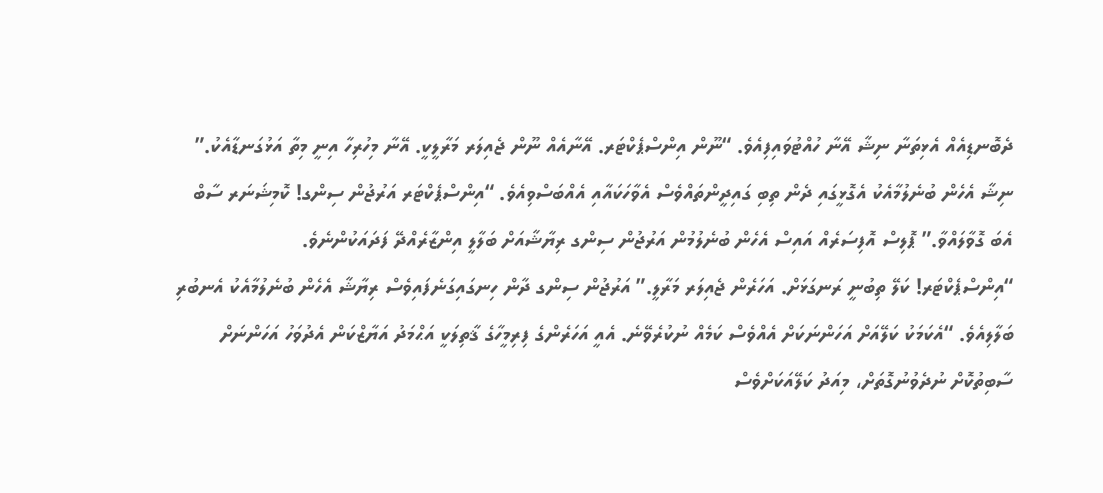ދެބޮނޑިއެއް އެޅިތަނާ ނިޝާ އޭނާ ހުއްޓުވައިފިއެވެ. “ނޫން އިންސްޕެކްޓަރ. އޭނާއެއް ނޫން ޖެއިލަރ މަރާލީކީ. އޭނާ މިހުރިހާ އިނީ މިތާ އަޅުގަނޑާއެކު.” ނިޝާ އެހެން ބުނެލުމާއެކު އެގޮޅީގައި ދެން ތިބި ގައިދީންތައްވެސް އެވާހަކައާއި އެއްބަސްވިއެވެ. “އިންސްޕެކްޓަރ އަރުޖުން ސިންގ! ކޮމިޝަނަރ ސާބް އެބަ ގޮވާލައްވާ.” ޕޮލިސް އޮފިސަރެއް އައިސް އެހެން ބުނެލުމުން އަރުޖުން ސިންގ ރިޔާޝާއަށް ބަލާލީ އިންޒާރެއްދޭ ފަދައަކުންނެވެ.
“އިންސްޕެކްޓަރ! ކަލޭ ތިބުނީ ރަނގަޅަށް. އަހަރެން ޖެއިލަރ މަރާލީ.” އަރުޖުން ސިންގ ދާން ހިނގައިގަނެފައިވެސް ރިޔާޝާ އެހެން ބުނެލުމާއެކު އެނބުރި ބަލާލިއެވެ. “އެކަމަކު ކަލޭއަށް އަހަންނަކަށް އެއްވެސް ކަމެއް ނުކުރެވޭނެ. އެއީ އަހަރެންގެ ފިރިމީހާގެ ޤާތިލަކީ އަޙްމަދު އަޔާޒްކަން އެދުވަހު އަހަންނަށް ސާބިތުކޮށް ނުދެވުނުގޮތަށް، މިއަދު ކަލޭއަކަށްވެސް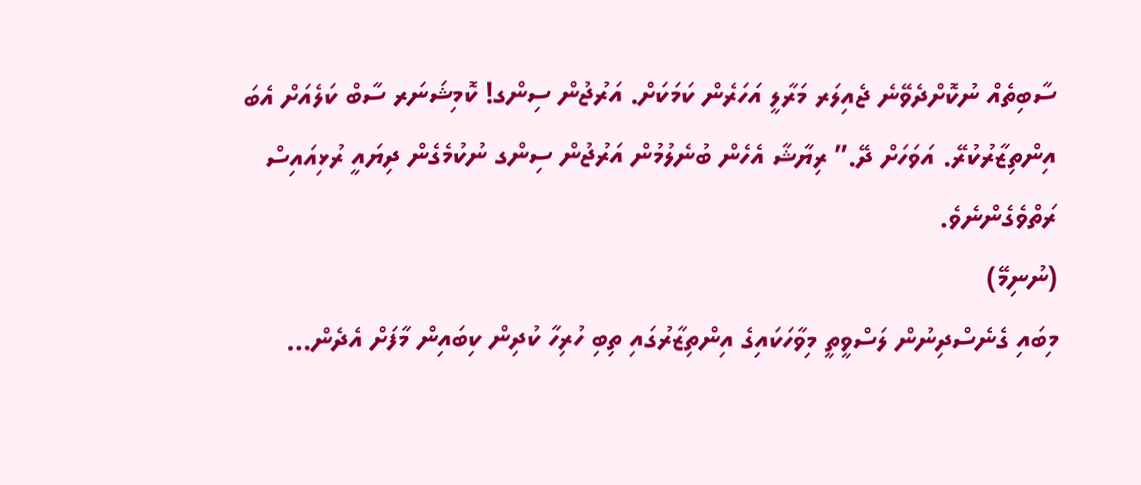ސާބިތެއް ނުކޮށްދެވޭނެ ޖެއިލަރ މަރާލީ އަހަރެން ކަމަކަށް. އަރުޖުން ސިންގ! ކޮމިޝަނަރ ސާބް ކަލެއަށް އެބަ އިންތިޒާރުކުރޭ. އަވަހަށް ދޭ.” ރިޔާޝާ އެހެން ބުނެލުމުން އަރުޖުން ސިންގ ނުކުމެގެން ދިޔައީ ރުޅިއައިސް ރަތްވެގެންނެވެ.
(ނުނިމޭ)
މިބައި ގެނެސްދިނުން ލަސްވީތީ މިވާހަކައިގެ އިންތިޒާރުގައި ތިބި ހުރިހާ ކުދިން ކިބައިން މާފަށް އެދެން…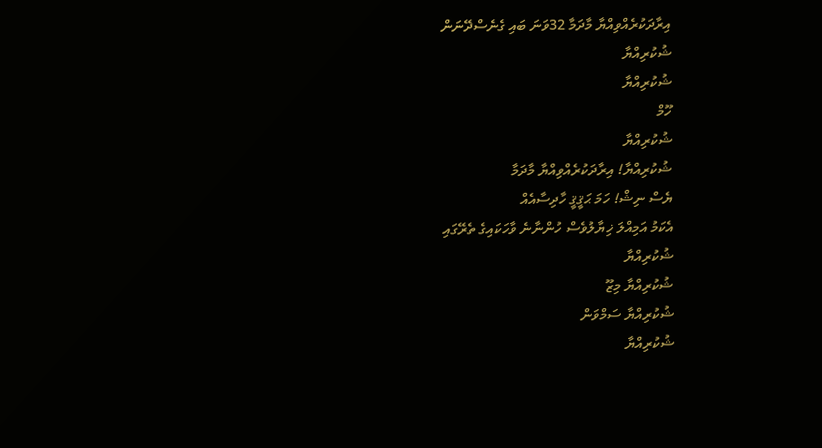އިރާދަކުރެއްވިއްޔާ މާދަމާ 32ވަނަ ބައި ގެނެސްދޭނަން
ޝުކުރިއްޔާ
ޝުކުރިއްޔާ
ހޫމް
ޝުކުރިއްޔާ
ޝުކުރިއްޔާ! އިރާދަކުރެއްވިއްޔާ މާދަމާ
ޔެސް ނިޝް! ހަމަ ޙަޤީޤީ ހާދިސާއެއް
އެކަމު އަމިއްލަ ޚިޔާލުވެސް ހުންނާނެ ވާހަކައިގެ ތެރޭގައި
ޝުކުރިއްޔާ
ޝުކުރިއްޔާ މިޒޫ
ޝުކުރިއްޔާ ސަމްވަން
ޝުކުރިއްޔާ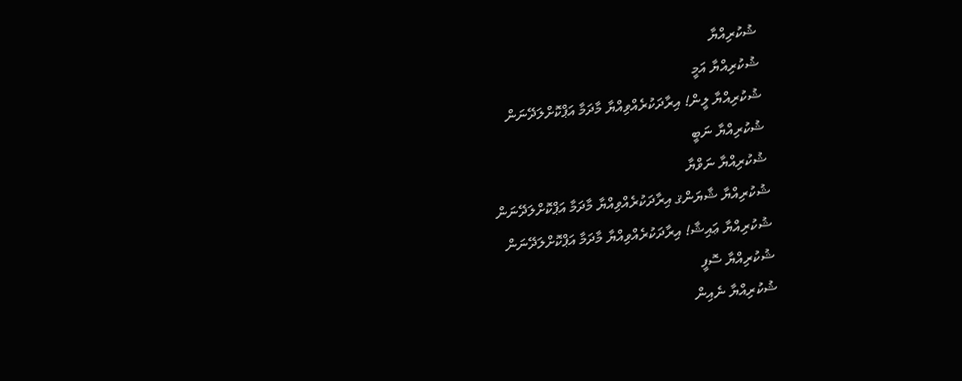ޝުކުރިއްޔާ
ޝުކުރިއްޔާ އަމީ
ޝުކުރިއްޔާ ލީން! އިރާދަކުރެއްވިއްޔާ މާދަމާ އަޕްކޮށްލަދޭނަން
ޝުކުރިއްޔާ ނަބީ
ޝުކުރިއްޔާ ނަވްޔާ
ޝުކުރިއްޔާ ޝާޔަންޤ އިރާދަކުރެއްވިއްޔާ މާދަމާ އަޕްކޮށްލަދޭނަން
ޝުކުރިއްޔާ ޢައިޝާ! އިރާދަކުރެއްވިއްޔާ މާދަމާ އަޕްކޮށްލަދޭނަން
ޝުކުރިއްޔާ ސޮފީ
ޝުކުރިއްޔާ ނެއިން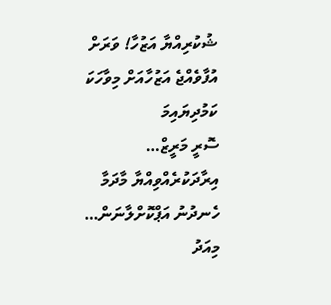ޝުކުރިއްޔާ އަޒުހާ! ވަރަށް އުފާވެއްޖެ އަޒުހާއަށް މިވާހަކަ ކަމުދިޔައިމަ
ސޮރީ މަރީޒް… އިރާދަކުރެއްވިއްޔާ މާދަމާ ހެނދުނު އަޕްކޮށްލާނަން… މިއަދު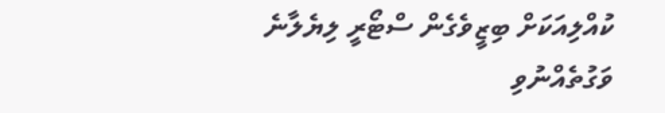ކުއްލިއަކަށް ބިޒީވެގެން ސްޓޯރީ ލިޔެލާނެ ވަގުތެއްނުވި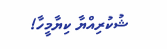ޝުކުރިއްޔާ ކިޔާމީހާ!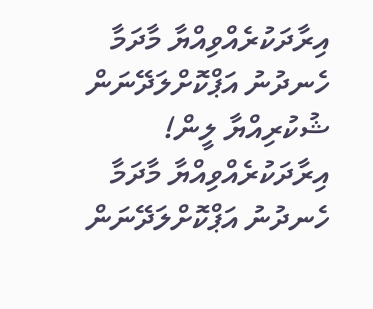އިރާދަކުރެއްވިއްޔާ މާދަމާ ހެނދުނު އަޕްކޮށްލަދޭނަން
ޝުކުރިއްޔާ ލީން! އިރާދަކުރެއްވިއްޔާ މާދަމާ ހެނދުނު އަޕްކޮށްލަދޭނަން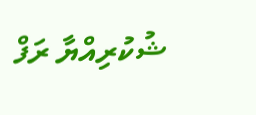ޝުކުރިއްޔާ ރަފް